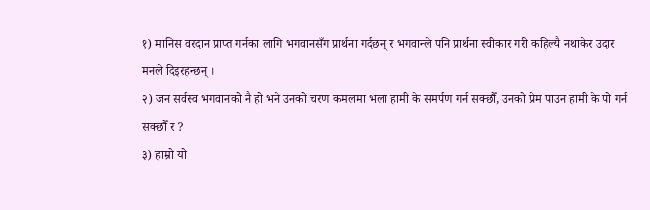१) मानिस वरदान प्राप्त गर्नका लागि भगवानसँग प्रार्थना गर्दछन् र भगवान्ले पनि प्रार्थना स्वीकार गरी कहिल्यै नथाकेर उदार मनले दिइरहन्छन् ।
२) जन सर्वस्व भगवानको नै हो भने उनको चरण कमलमा भला हामी के समर्पण गर्न सक्छौँ, उनको प्रेम पाउन हामी के पो गर्न सक्छौँ र ?
३) हाम्रो यो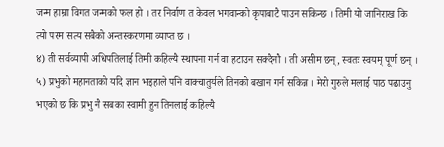जन्म हाम्रा विगत जन्मको फल हो । तर निर्वाण त केवल भगवान्को कृपाबाटै पाउन सकिन्छ । तिमी यो जानिराख कि त्यो परम सत्य सबैको अन्तस्करणमा व्याप्त छ ।
४) ती सर्वव्यापी अधिपतिलाई तिमी कहिल्यै स्थापना गर्न वा हटाउन सक्दैनौ । ती असीम छन्, स्वतः स्वयम् पूर्ण छन् ।
५) प्रभुको महानताको यदि ज्ञान भइहाले पनि वाक्चातुर्यले तिनको बखान गर्न सकिन्न । मेरो गुरुले मलाई पाठ पढाउनु भएको छ कि प्रभु नै सबका स्वामी हुन तिनलाई कहिल्यै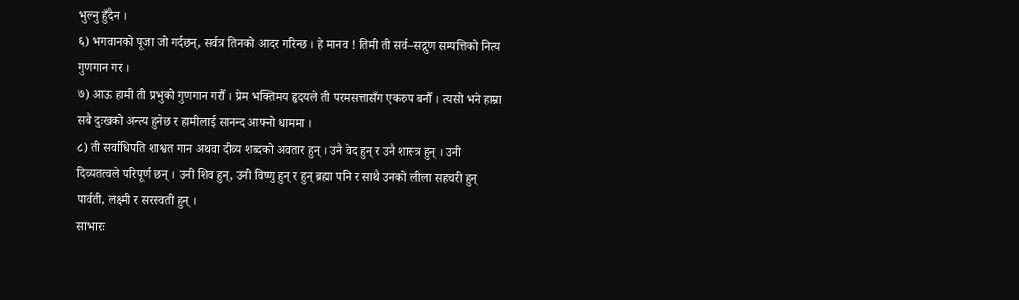भुल्नु हुँदैन ।
६) भगवानको पूजा जो गर्दछन्, सर्वत्र तिनको आदर गरिन्छ । हे मानव ! तिमी ती सर्व–सद्गुण सम्पत्तिको नित्य गुणगान गर ।
७) आऊ हामी ती प्रभुको गुणगान गरौँ । प्रेम भक्तिमय हृदयले ती परमसत्तासँग एकरुप बनौँ । त्यसो भने हाम्रा सबै दुःखको अन्त्य हुनेछ र हामीलाई सानन्द आफ्नो धाममा ।
८) ती सर्वाधिपति शाश्वत गान अथवा दीव्य शब्दको अवतार हुन् । उनै वेद हुन् र उनै शास्त्र हुन् । उनी दिव्यतत्वले परिपूर्ण छन् । उनी शिव हुन्, उनी विष्णु हुन् र हुन् ब्रह्मा पनि र साथै उनको लीला सहचरी हुन् पार्वती, लक्ष्मी र सरस्वती हुन् ।
साभारः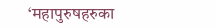‘महापुरुषहरुका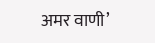अमर वाणी’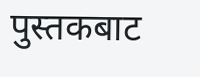पुस्तकबाट